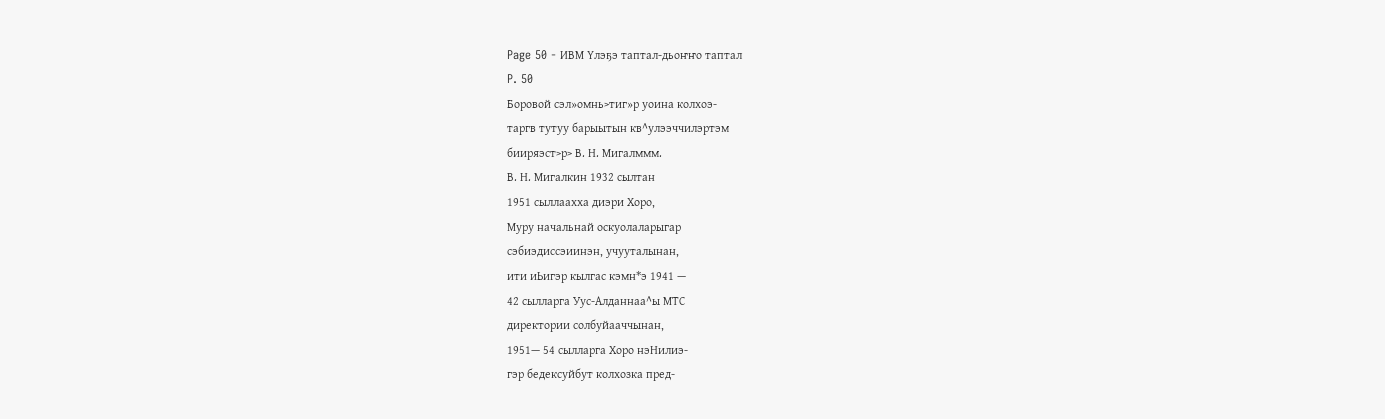Page 50 - ИВМ Үлэҕэ таптал-дьоҥҥо таптал
P. 50
Боровой сэл»омнь>тиг»р уоина колхоэ-
таргв тутуу барыытын кв^улээччилэртэм
бииряэст>р> В. Н. Мигалммм.
В. Н. Мигалкин 1932 сылтан
1951 сыллаахха диэри Хоро,
Муру начальнай оскуолаларыгар
сэбиэдиссэиинэн, учууталынан,
ити иЬигэр кылгас кэмн*э 1941 —
42 сылларга Уус-Алданнаа^ы МТС
директории солбуйааччынан,
1951— 54 сылларга Хоро нэНилиэ-
гэр бедексуйбут колхозка пред-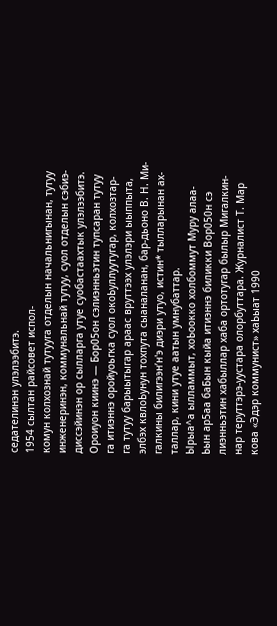седателинэн улэлээбитэ.
1954 сылтан райсовет испол-
комун колхознай тутууга отделын начальнигынан, тутуу
инженеринэн, коммунальнай тутуу, суол отделын сэбиэ-
диссэйинэн ор сылларга утуе суобастаахтык улэлээбитэ.
Ороиуон киинэ — Бор05он сэлиэнньэтин тупсаран тутуу
га итиэннэ оройуоьгка суол окоЬуллуутугар, колхозтар-
га тутуу барыытыгар араас вруттээх улэлэри ыыппыта,
элбэх квлоЬунун тохпута сыаналанан, бар-дьоно В. Н. Ми-
галкины билигээн’н'э диэри утуо, истин* тылларынан ах-
таллар, кини утуе аатын умнубаттар.
Ырыа^а ылламмыт, хоЬоокко холбоммут Муру алаа-
Ьын ар5аа баБын кыйа итиэннэ биликки Вор050н сэ
лиэнньэтин хабыллар хаба ортотугар былыр Мигалкин-
нар теруттэрэ-уустара олорбуттара. Журналист Т. Мар
кова «Эдэр коммунист» хаЬыат 1990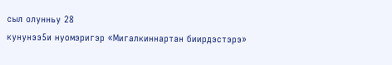сыл олунньу 28
кунунээ5и нуомэригэр «Мигалкиннартан биирдэстэрэ»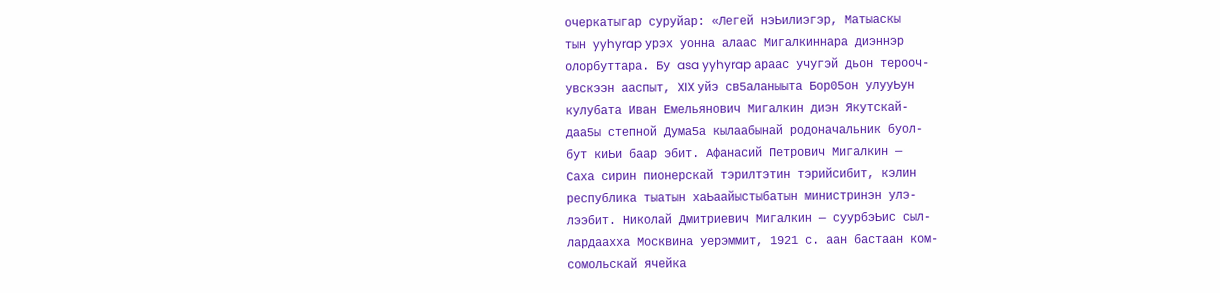очеркатыгар суруйар: «Легей нэЬилиэгэр, Матыаскы
тын yyhyrap урэх уонна алаас Мигалкиннара диэннэр
олорбуттара. Бу asa yyhyrap араас учугэй дьон терооч-
увскээн ааспыт, XIX уйэ св5аланыыта Бор05он улууЬун
кулубата Иван Емельянович Мигалкин диэн Якутскай-
даа5ы степной Дума5а кылаабынай родоначальник буол-
бут киЬи баар эбит. Афанасий Петрович Мигалкин —
Саха сирин пионерскай тэрилтэтин тэрийсибит, кэлин
республика тыатын хаЬаайыстыбатын министринэн улэ-
лээбит. Николай Дмитриевич Мигалкин — суурбэЬис сыл-
лардаахха Москвина уерэммит, 1921 с. аан бастаан ком-
сомольскай ячейка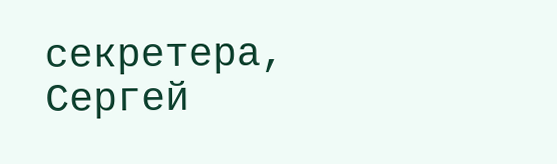секретера, Сергей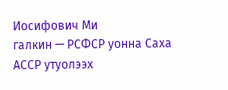Иосифович Ми
галкин — РСФСР уонна Саха АССР утуолээх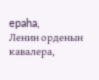epaha,
Ленин орденын кавалера,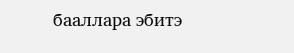бааллара эбитэ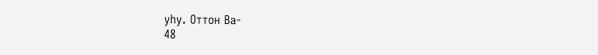yhy. Оттон Ва-
48